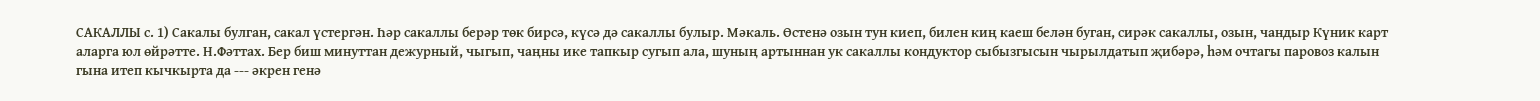САКАЛЛЫ с. 1) Сакалы булган, сакал үстергән. Һәр сакаллы берәр төк бирсә, күсә дә сакаллы булыр. Мәкаль. Өстенә озын тун киеп, билен киң каеш белән буган, сирәк сакаллы, озын, чандыр Күник карт аларга юл өйрәтте. Н.Фәттах. Бер биш минуттан дежурный, чыгып, чаңны ике тапкыр сугып ала, шуның артыннан ук сакаллы кондуктор сыбызгысын чырылдатып җибәрә, һәм очтагы паровоз калын гына итеп кычкырта да --- әкрен генә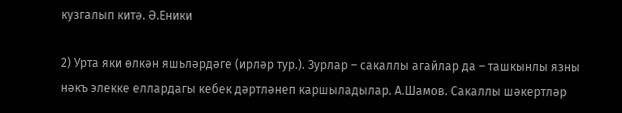кузгалып китә. Ә.Еники

2) Урта яки өлкән яшьләрдәге (ирләр тур.). Зурлар – сакаллы агайлар да – ташкынлы язны нәкъ элекке еллардагы кебек дәртләнеп каршыладылар. А.Шамов. Сакаллы шәкертләр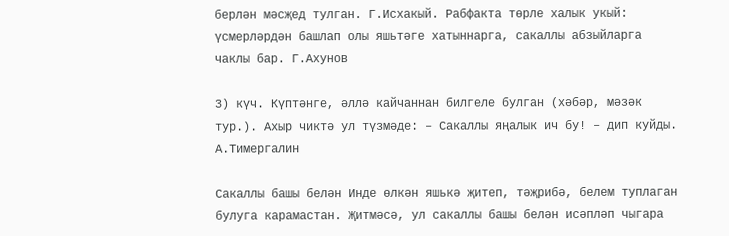берлән мәсҗед тулган. Г.Исхакый. Рабфакта төрле халык укый: үсмерләрдән башлап олы яшьтәге хатыннарга, сакаллы абзыйларга чаклы бар. Г.Ахунов

3) күч. Күптәнге, әллә кайчаннан билгеле булган (хәбәр, мәзәк тур.). Ахыр чиктә ул түзмәде: – Сакаллы яңалык ич бу! – дип куйды. А.Тимергалин

Сакаллы башы белән Инде өлкән яшькә җитеп, тәҗрибә, белем туплаган булуга карамастан. Җитмәсә, ул сакаллы башы белән исәпләп чыгара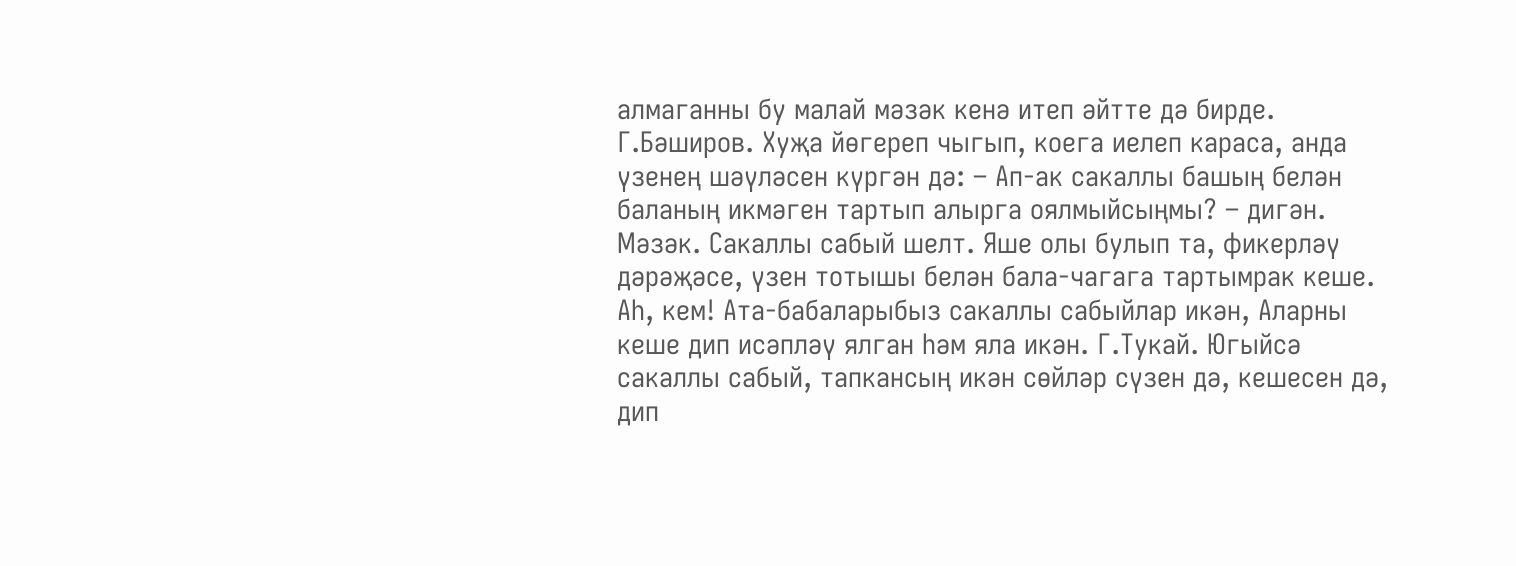алмаганны бу малай мәзәк кенә итеп әйтте дә бирде. Г.Бәширов. Хуҗа йөгереп чыгып, коега иелеп караса, анда үзенең шәүләсен күргән дә: – Ап-ак сакаллы башың белән баланың икмәген тартып алырга оялмыйсыңмы? – дигән. Мәзәк. Сакаллы сабый шелт. Яше олы булып та, фикерләү дәрәҗәсе, үзен тотышы белән бала-чагага тартымрак кеше. Аһ, кем! Ата-бабаларыбыз сакаллы сабыйлар икән, Аларны кеше дип исәпләү ялган һәм яла икән. Г.Тукай. Югыйсә сакаллы сабый, тапкансың икән сөйләр сүзен дә, кешесен дә, дип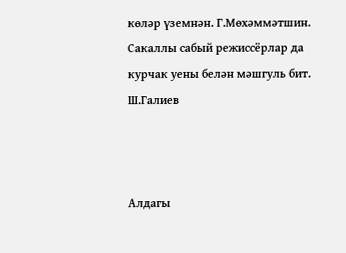көләр үземнән. Г.Мөхәммәтшин. Сакаллы сабый режиссёрлар да курчак уены белән мәшгуль бит. Ш.Галиев



Алдагы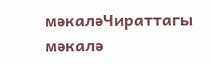мәкаләЧираттагы мәкалә